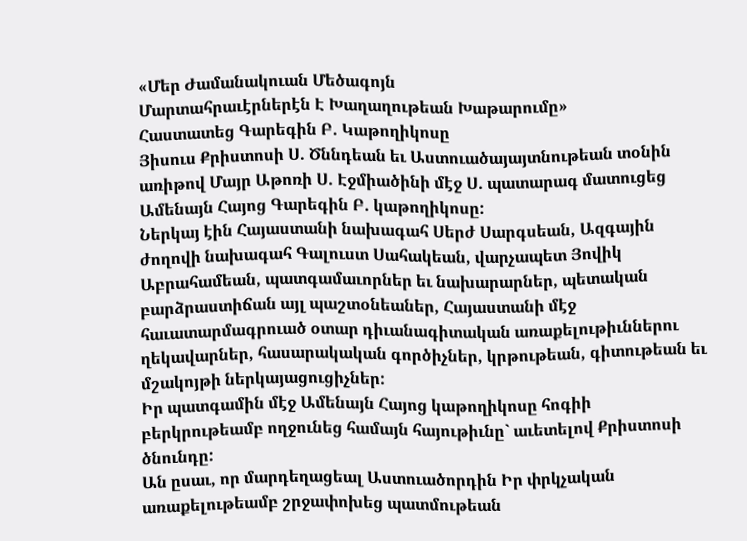«Մեր Ժամանակուան Մեծագոյն
Մարտահրաւէրներէն Է Խաղաղութեան Խաթարումը»
Հաստատեց Գարեգին Բ. Կաթողիկոսը
Յիսուս Քրիստոսի Ս. Ծննդեան եւ Աստուածայայտնութեան տօնին առիթով Մայր Աթոռի Ս. Էջմիածինի մէջ Ս. պատարագ մատուցեց Ամենայն Հայոց Գարեգին Բ. կաթողիկոսը:
Ներկայ էին Հայաստանի նախագահ Սերժ Սարգսեան, Ազգային ժողովի նախագահ Գալուստ Սահակեան, վարչապետ Յովիկ Աբրահամեան, պատգամաւորներ եւ նախարարներ, պետական բարձրաստիճան այլ պաշտօնեաներ, Հայաստանի մէջ հաւատարմագրուած օտար դիւանագիտական առաքելութիւններու ղեկավարներ, հասարակական գործիչներ, կրթութեան, գիտութեան եւ մշակոյթի ներկայացուցիչներ:
Իր պատգամին մէջ Ամենայն Հայոց կաթողիկոսը հոգիի բերկրութեամբ ողջունեց համայն հայութիւնը` աւետելով Քրիստոսի ծնունդը:
Ան ըսաւ, որ մարդեղացեալ Աստուածորդին Իր փրկչական առաքելութեամբ շրջափոխեց պատմութեան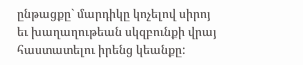ընթացքը` մարդիկը կոչելով սիրոյ եւ խաղաղութեան սկզբունքի վրայ հաստատելու իրենց կեանքը: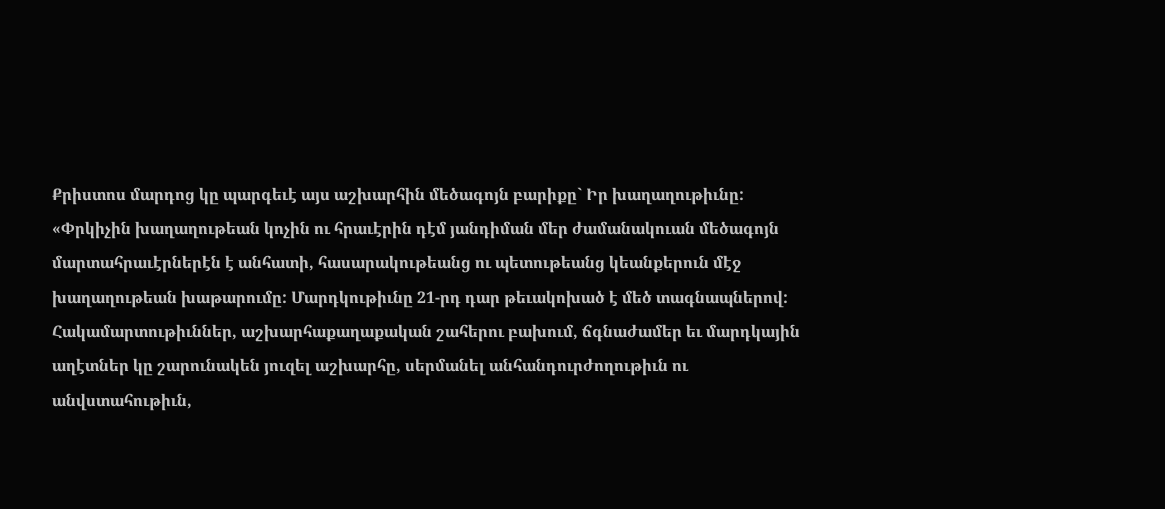Քրիստոս մարդոց կը պարգեւէ այս աշխարհին մեծագոյն բարիքը` Իր խաղաղութիւնը:
«Փրկիչին խաղաղութեան կոչին ու հրաւէրին դէմ յանդիման մեր ժամանակուան մեծագոյն մարտահրաւէրներէն է անհատի, հասարակութեանց ու պետութեանց կեանքերուն մէջ խաղաղութեան խաթարումը: Մարդկութիւնը 21-րդ դար թեւակոխած է մեծ տագնապներով: Հակամարտութիւններ, աշխարհաքաղաքական շահերու բախում, ճգնաժամեր եւ մարդկային աղէտներ կը շարունակեն յուզել աշխարհը, սերմանել անհանդուրժողութիւն ու անվստահութիւն,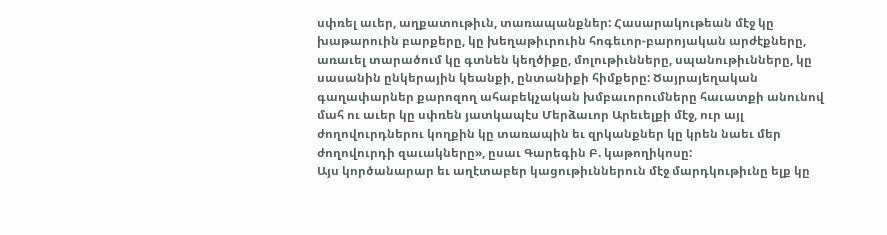սփռել աւեր, աղքատութիւն, տառապանքներ: Հասարակութեան մէջ կը խաթարուին բարքերը, կը խեղաթիւրուին հոգեւոր-բարոյական արժէքները, առաւել տարածում կը գտնեն կեղծիքը, մոլութիւնները, սպանութիւնները, կը սասանին ընկերային կեանքի, ընտանիքի հիմքերը: Ծայրայեղական գաղափարներ քարոզող ահաբեկչական խմբաւորումները հաւատքի անունով մահ ու աւեր կը սփռեն յատկապէս Մերձաւոր Արեւելքի մէջ, ուր այլ ժողովուրդներու կողքին կը տառապին եւ զրկանքներ կը կրեն նաեւ մեր ժողովուրդի զաւակները», ըսաւ Գարեգին Բ. կաթողիկոսը:
Այս կործանարար եւ աղէտաբեր կացութիւններուն մէջ մարդկութիւնը ելք կը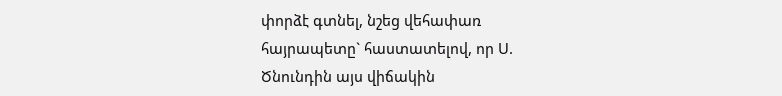փորձէ գտնել, նշեց վեհափառ հայրապետը` հաստատելով, որ Ս. Ծնունդին այս վիճակին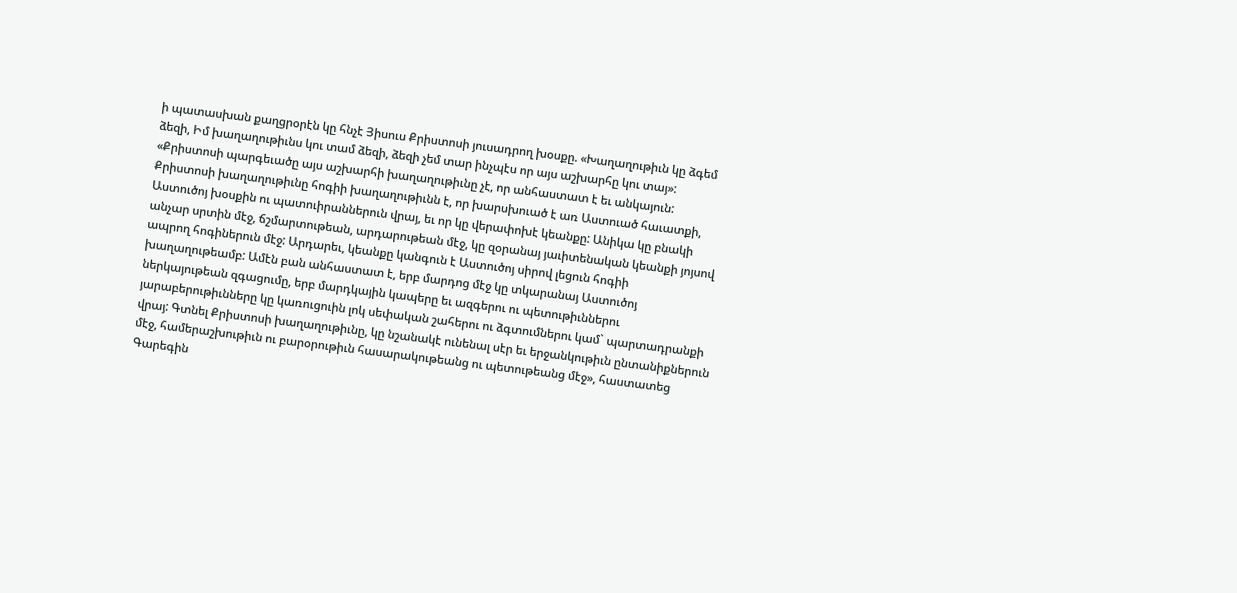ի պատասխան քաղցրօրէն կը հնչէ Յիսուս Քրիստոսի յուսադրող խօսքը. «Խաղաղութիւն կը ձգեմ ձեզի, Իմ խաղաղութիւնս կու տամ ձեզի, ձեզի չեմ տար ինչպէս որ այս աշխարհը կու տայ»: «Քրիստոսի պարգեւածը այս աշխարհի խաղաղութիւնը չէ, որ անհաստատ է եւ անկայուն: Քրիստոսի խաղաղութիւնը հոգիի խաղաղութիւնն է, որ խարսխուած է առ Աստուած հաւատքի, Աստուծոյ խօսքին ու պատուիրաններուն վրայ, եւ որ կը վերափոխէ կեանքը: Անիկա կը բնակի անչար սրտին մէջ, ճշմարտութեան, արդարութեան մէջ, կը զօրանայ յաւիտենական կեանքի յոյսով ապրող հոգիներուն մէջ: Արդարեւ, կեանքը կանգուն է Աստուծոյ սիրով լեցուն հոգիի խաղաղութեամբ: Ամէն բան անհաստատ է, երբ մարդոց մէջ կը տկարանայ Աստուծոյ ներկայութեան զգացումը, երբ մարդկային կապերը եւ ազգերու ու պետութիւններու յարաբերութիւնները կը կառուցուին լոկ սեփական շահերու ու ձգտումներու կամ` պարտադրանքի վրայ: Գտնել Քրիստոսի խաղաղութիւնը, կը նշանակէ ունենալ սէր եւ երջանկութիւն ընտանիքներուն մէջ, համերաշխութիւն ու բարօրութիւն հասարակութեանց ու պետութեանց մէջ», հաստատեց Գարեգին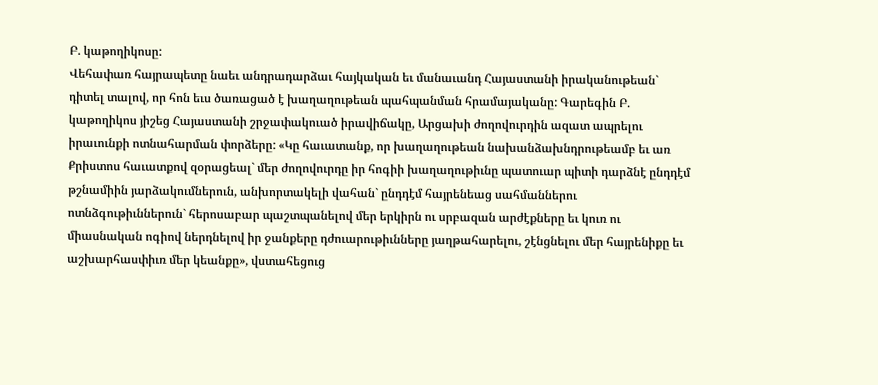Բ. կաթողիկոսը:
Վեհափառ հայրապետը նաեւ անդրադարձաւ հայկական եւ մանաւանդ Հայաստանի իրականութեան` դիտել տալով, որ հոն եւս ծառացած է խաղաղութեան պահպանման հրամայականը: Գարեգին Բ. կաթողիկոս յիշեց Հայաստանի շրջափակուած իրավիճակը, Արցախի ժողովուրդին ազատ ապրելու իրաւունքի ոտնահարման փորձերը: «Կը հաւատանք, որ խաղաղութեան նախանձախնդրութեամբ եւ առ Քրիստոս հաւատքով զօրացեալ` մեր ժողովուրդը իր հոգիի խաղաղութիւնը պատուար պիտի դարձնէ ընդդէմ թշնամիին յարձակումներուն, անխորտակելի վահան` ընդդէմ հայրենեաց սահմաններու ոտնձգութիւններուն` հերոսաբար պաշտպանելով մեր երկիրն ու սրբազան արժէքները եւ կուռ ու միասնական ոգիով ներդնելով իր ջանքերը դժուարութիւնները յաղթահարելու, շէնցնելու մեր հայրենիքը եւ աշխարհասփիւռ մեր կեանքը», վստահեցուց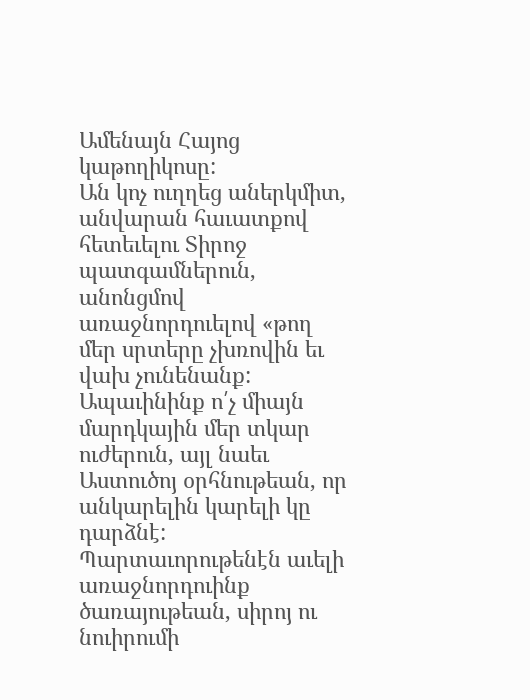Ամենայն Հայոց կաթողիկոսը:
Ան կոչ ուղղեց աներկմիտ, անվարան հաւատքով հետեւելու Տիրոջ պատգամներուն, անոնցմով առաջնորդուելով «թող մեր սրտերը չխռովին եւ վախ չունենանք: Ապաւինինք ո՛չ միայն մարդկային մեր տկար ուժերուն, այլ նաեւ Աստուծոյ օրհնութեան, որ անկարելին կարելի կը դարձնէ: Պարտաւորութենէն աւելի առաջնորդուինք ծառայութեան, սիրոյ ու նուիրումի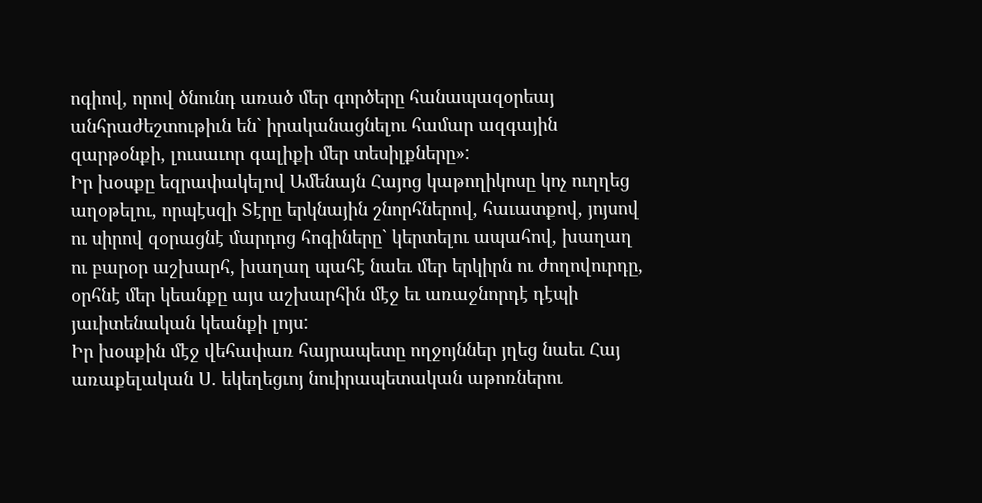ոգիով, որով ծնունդ առած մեր գործերը հանապազօրեայ անհրաժեշտութիւն են` իրականացնելու համար ազգային զարթօնքի, լուսաւոր գալիքի մեր տեսիլքները»:
Իր խօսքը եզրափակելով Ամենայն Հայոց կաթողիկոսը կոչ ուղղեց աղօթելու, որպէսզի Տէրը երկնային շնորհներով, հաւատքով, յոյսով ու սիրով զօրացնէ մարդոց հոգիները` կերտելու ապահով, խաղաղ ու բարօր աշխարհ, խաղաղ պահէ նաեւ մեր երկիրն ու ժողովուրդը, օրհնէ մեր կեանքը այս աշխարհին մէջ եւ առաջնորդէ դէպի յաւիտենական կեանքի լոյս:
Իր խօսքին մէջ վեհափառ հայրապետը ողջոյններ յղեց նաեւ Հայ առաքելական Ս. եկեղեցւոյ նուիրապետական աթոռներու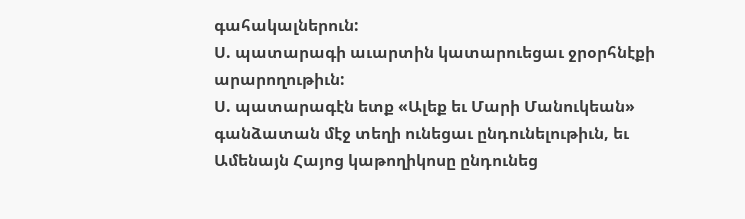գահակալներուն:
Ս. պատարագի աւարտին կատարուեցաւ ջրօրհնէքի արարողութիւն:
Ս. պատարագէն ետք «Ալեք եւ Մարի Մանուկեան» գանձատան մէջ տեղի ունեցաւ ընդունելութիւն, եւ Ամենայն Հայոց կաթողիկոսը ընդունեց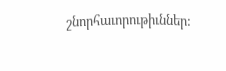շնորհաւորութիւններ: